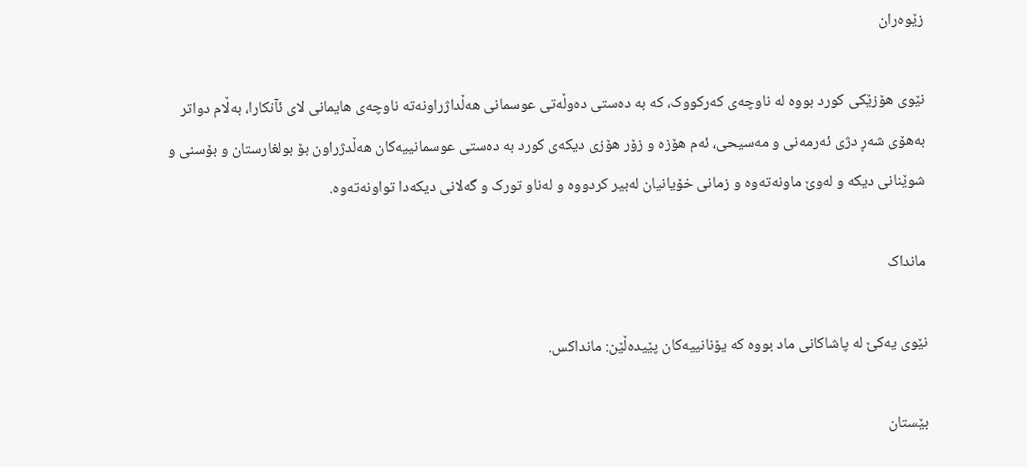زێوەران

نێوی هۆزێکی کورد بووە له ناوچەی کەرکووک، کە بە دەستی دەوڵەتی عوسمانی هەڵداژراونەتە ناوچەی هایمانی لای ئآنکارا، بەڵام دواتر بەهۆی شەڕ دژی ئەرمەنی و مەسیحی، ئەم هۆزە و زۆر هۆزی دیکەی کورد بە دەستی عوسمانییەکان هەڵدژراون بۆ بولغارستان و بۆسنی و شوێنانی دیکە و لەوێ ماونەتەوە و زمانی خۆیانیان لەبیر کردووە و لەناو تورک و گەلانی دیکەدا تواونەتەوە.

مانداک

نێوی یەکێ لە پاشاکانی ماد بووە کە یۆنانییەکان پێیدەڵێن: مانداکس.

بێستان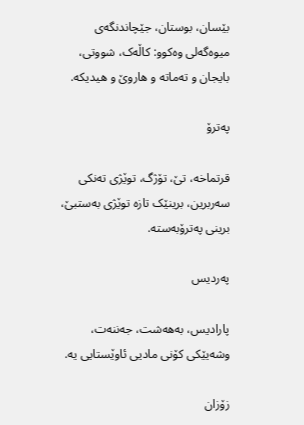بێسان، بوستان، جێچاندنگەی میوەگەلی وەکوو: کاڵەک، شووتی، بایجان و تەماتە و هاروێ و هیدیکە.

پەترۆ

قرتماخە، تێ، تۆژگ، توێژی تەنکی سەربرین، برینێک تازە توێژی بەستبێ، برینی پەترۆبەستە.

پەردیس

پارادیس، بەهەشت، جەننەت، وشەیێکی کۆنی مادیی ئاوێستایی یە.

زۆزان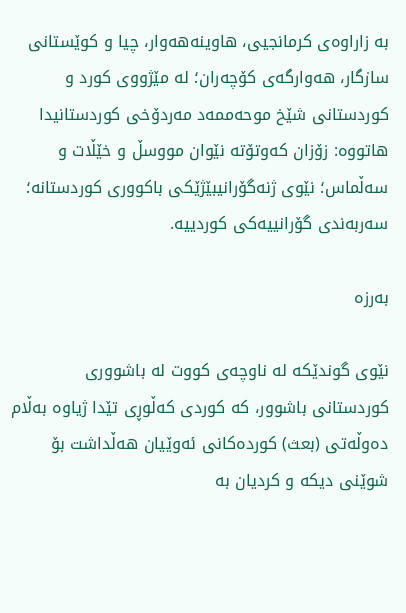بە زاراوەی کرمانجیی، هاوینەهەوار، چیا و کوێستانی سازگار، هەوارگەی کۆچەران؛ لە مێژووی کورد و کوردستانی شێخ موحەممەد مەردۆخی کوردستانیدا هاتووە: زۆزان کەوتۆتە نێوان مووسڵ و خێڵات و سەڵماس؛ نێوی ژنەگۆرانیبێژێکی باکووری کوردستانە؛ سەربەندی گۆرانییەکی کوردییە.

بەرزە

نێوی گوندێکە لە ناوچەی کووت لە باشووری کوردستانی باشوور، کە کوردی کەڵوڕی تێدا ژیاوە بەڵام دەوڵەتی (بعث) کوردەکانی ئەوێیان هەڵداشت‌ بۆ شوێنی دیکە و کردیان‌ بە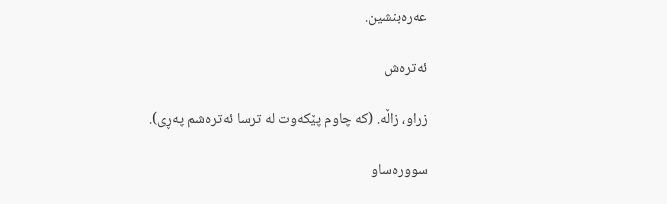عەرەبنشین.

ئەترەش

زراو، زاڵە. (کە چاوم پێکەوت لە ترسا ئەترەشم پەڕی).

سوورەساو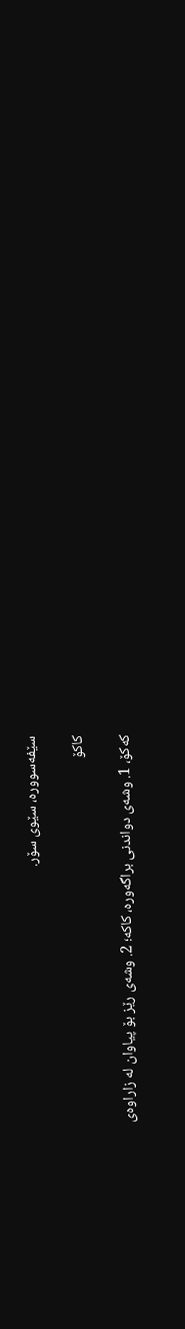سێفەسوورە، سێوی سۆر.

کاکۆ

کەکۆ، 1. وشەی دواندنی براگەورە، کاکە؛ 2. وشەی رێز بۆ پیاوان لە زاراوەی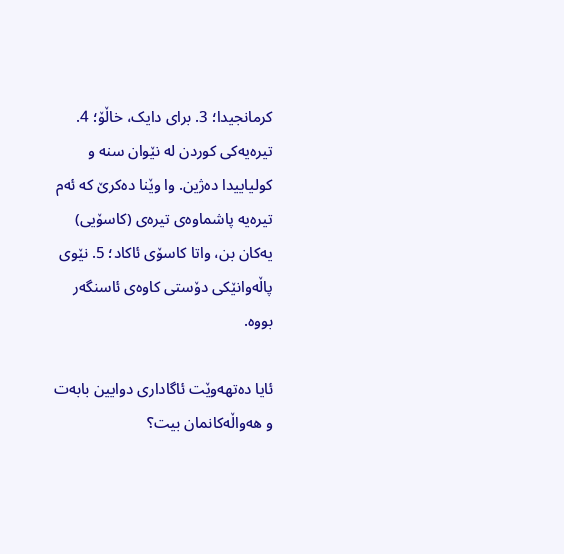کرمانجیدا؛ 3. برای دایک، خاڵۆ؛ 4. تیرەیەکی کوردن لە نێوان سنە و کولیاییدا دەژین. وا وێنا دەکرێ کە ئەم تیرەیە پاشماوەی تیرەی (کاسۆیی) یەکان بن، واتا کاسۆی ئاکاد؛ 5. نێوی پاڵەوانێکی دۆستی کاوەی ئاسنگەر بووە.

ئایا دەتهەوێت ئاگاداری دوایین بابەت و هەواڵەکانمان بیت؟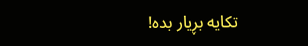تکایە بڕیار بدە!